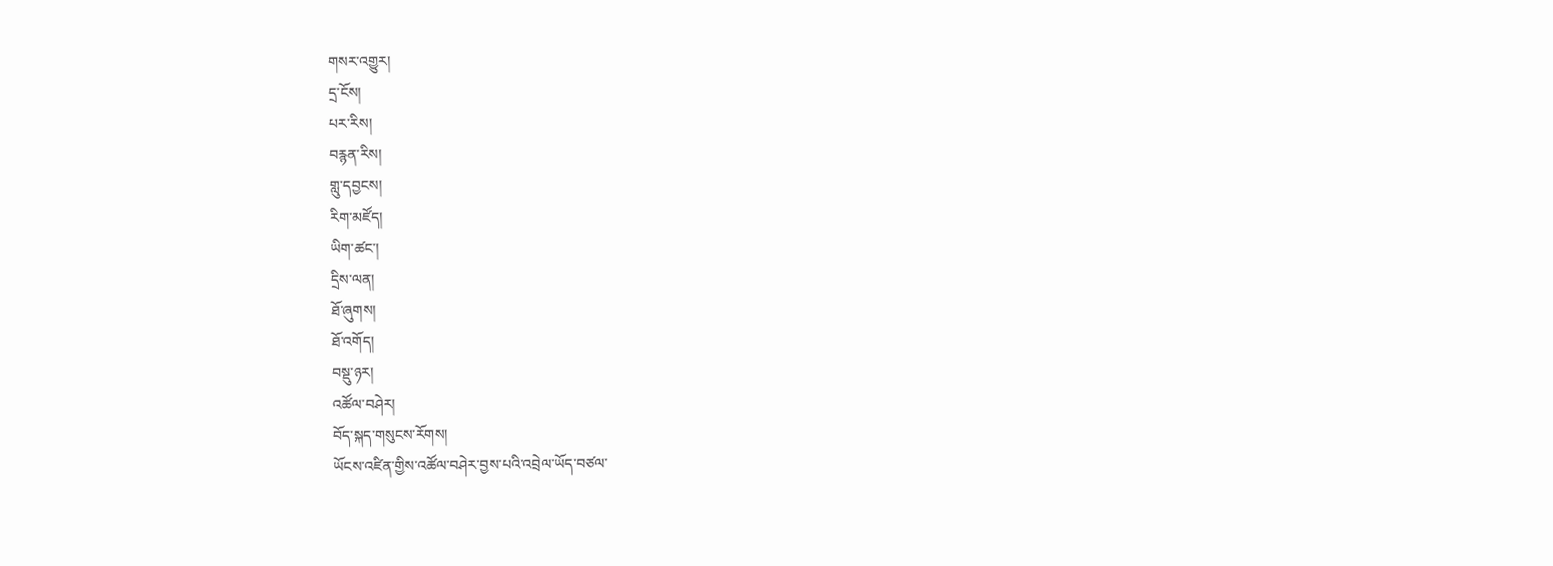གསར་འགྱུར།
དྲ་ངོས།
པར་རིས།
བརྙན་རིས།
གླུ་དབྱངས།
རིག་མཛོད།
ཡིག་ཚང་།
དྲིས་ལན།
ཐོ་ཞུགས།
ཐོ་འགོད།
བསྡུ་ཉར།
འཚོལ་བཤེར།
བོད་སྐད་གསུངས་རོགས།
ཡོངས་འཛིན་གྱིས་འཚོལ་བཤེར་བྱས་པའི་འབྲེལ་ཡོད་བཙལ་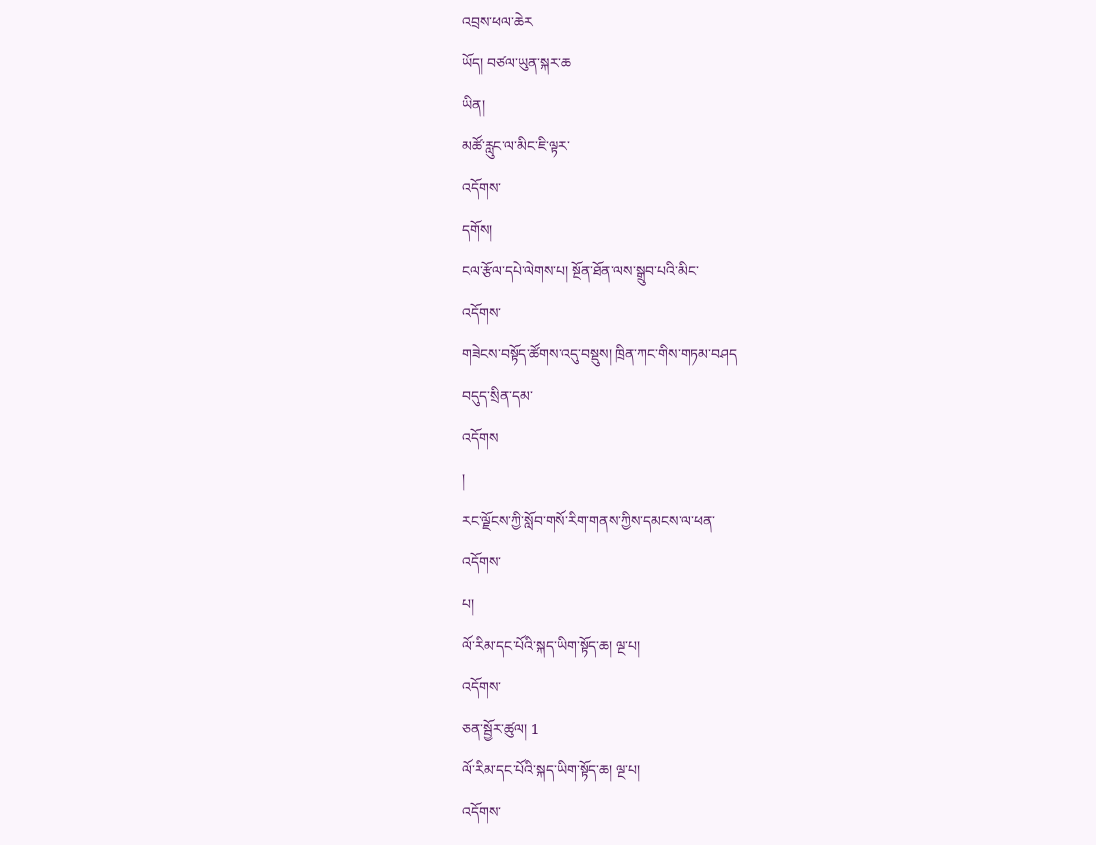འབྲས་ཕལ་ཆེར
ཡོད། བཙལ་ཡུན་སྐར་ཆ
ཡིན།
མཚོ་རླུང་ལ་མིང་ཇི་ལྟར་
འདོགས་
དགོས།
ངལ་རྩོལ་དཔེ་ལེགས་པ། སྔོན་ཐོན་ལས་སྒྲུབ་པའི་མིང་
འདོགས་
གཟེངས་བསྟོད་ཚོགས་འདུ་བསྡུས། ཁྲིན་ཀང་གིས་གཏམ་བཤད
བདུད་སྲིན་དམ་
འདོགས
།
རང་ལྗོངས་ཀྱི་སློབ་གསོ་རིག་གནས་ཀྱིས་དམངས་ལ་ཕན་
འདོགས་
པ།
ལོ་རིམ་དང་པོའི་སྐད་ཡིག་སྟོད་ཆ། ལྔ་པ།
འདོགས་
ཅན་སྦྱོར་ཚུལ། 1
ལོ་རིམ་དང་པོའི་སྐད་ཡིག་སྟོད་ཆ། ལྔ་པ།
འདོགས་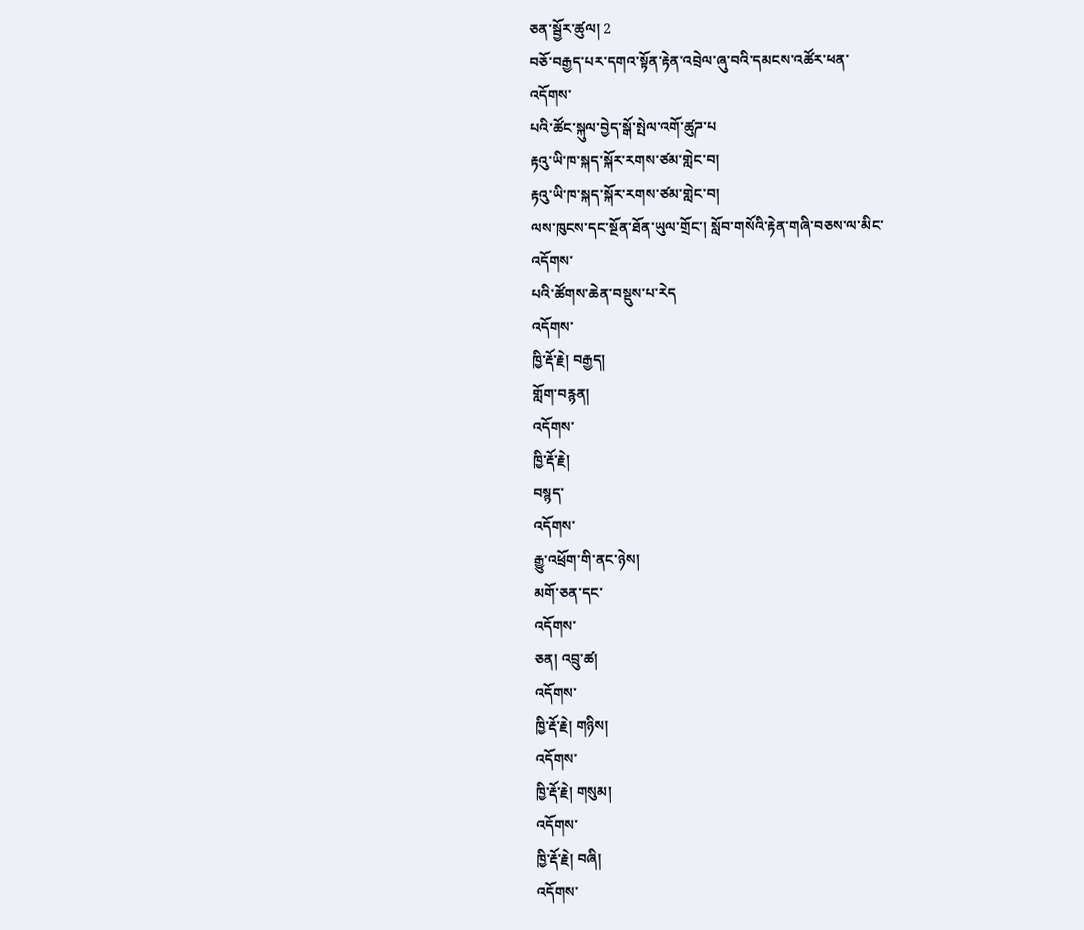ཅན་སྦྱོར་ཚུལ། 2
བཅོ་བརྒྱད་པར་དགའ་སྟོན་རྟེན་འབྲེལ་ཞུ་བའི་དམངས་འཚོར་ཕན་
འདོགས་
པའི་ཚོང་སྐུལ་བྱེད་སྒོ་སྤེལ་འགོ་ཚུཌ་པ
རྟའུ་ཡི་ཁ་སྐད་སྐོར་རགས་ཙམ་གླེང་བ།
རྟའུ་ཡི་ཁ་སྐད་སྐོར་རགས་ཙམ་གླེང་བ།
ལས་ཁུངས་དང་སྔོན་ཐོན་ཡུལ་གྲོང་། སློབ་གསོའི་རྟེན་གཞི་བཅས་ལ་མིང་
འདོགས་
པའི་ཚོགས་ཆེན་བསྡུས་པ་རེད
འདོགས་
ཁྱི་རྡོ་རྗེ། བརྒྱད།
གློག་བརྙན།
འདོགས་
ཁྱི་རྡོ་རྗེ།
བསྙད་
འདོགས་
རྒྱུ་འཕྲོག་གི་ནང་ཉེས།
མགོ་ཅན་དང་
འདོགས་
ཅན། འབྲུ་ཚ།
འདོགས་
ཁྱི་རྡོ་རྗེ། གཉིས།
འདོགས་
ཁྱི་རྡོ་རྗེ། གསུམ།
འདོགས་
ཁྱི་རྡོ་རྗེ། བཞི།
འདོགས་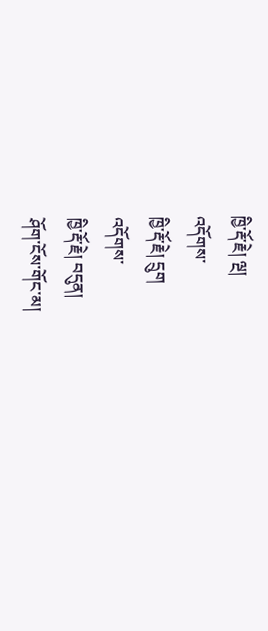ཁྱི་རྡོ་རྗེ། ལྔ།
འདོགས་
ཁྱི་རྡོ་རྗེ། དྲུག
འདོགས་
ཁྱི་རྡོ་རྗེ། བདུན།
ཤོག་ངོས་གོང་མ།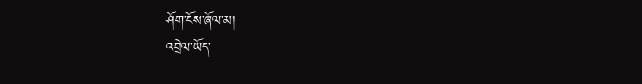ཤོག་ངོས་ཞོལ་མ།
འབྲེལ་ཡོད་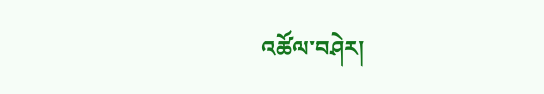འཚོལ་བཤེར།